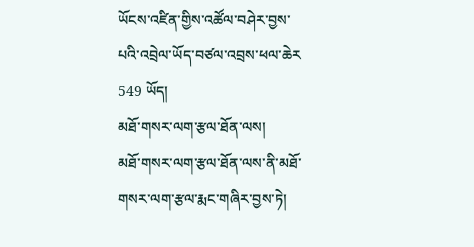ཡོངས་འཛིན་གྱིས་འཚོལ་བཤེར་བྱས་པའི་འབྲེལ་ཡོད་བཙལ་འབྲས་ཕལ་ཆེར 549 ཡོད།
མཐོ་གསར་ལག་རྩལ་ཐོན་ལས།
མཐོ་གསར་ལག་རྩལ་ཐོན་ལས་ནི་མཐོ་གསར་ལག་རྩལ་རྨང་གཞིར་བྱས་ཏེ།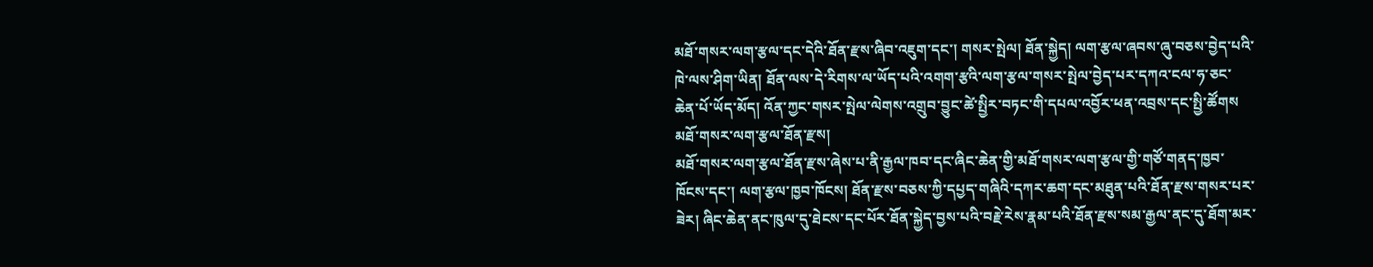མཐོ་གསར་ལག་རྩལ་དང་དེའི་ཐོན་རྫས་ཞིབ་འཇུག་དང་། གསར་སྤེལ། ཐོན་སྐྱེད། ལག་རྩལ་ཞབས་ཞུ་བཅས་བྱེད་པའི་ཁེ་ལས་ཤིག་ཡིན། ཐོན་ལས་དེ་རིགས་ལ་ཡོད་པའི་འགག་རྩའི་ལག་རྩལ་གསར་སྤེལ་བྱེད་པར་དཀའ་ངལ་ཧ་ཅང་ཆེན་པོ་ཡོད་མོད། འོན་ཀྱང་གསར་སྤེལ་ལེགས་འགྲུབ་བྱུང་ཚེ་སྤྱིར་བཏང་གི་དཔལ་འབྱོར་ཕན་འབྲས་དང་སྤྱི་ཚོགས
མཐོ་གསར་ལག་རྩལ་ཐོན་རྫས།
མཐོ་གསར་ལག་རྩལ་ཐོན་རྫས་ཞེས་པ་ནི་རྒྱལ་ཁབ་དང་ཞིང་ཆེན་གྱི་མཐོ་གསར་ལག་རྩལ་གྱི་གཙོ་གནད་ཁྱབ་ཁོངས་དང་། ལག་རྩལ་ཁྱབ་ཁོངས། ཐོན་རྫས་བཅས་ཀྱི་དཔྱད་གཞིའི་དཀར་ཆག་དང་མཐུན་པའི་ཐོན་རྫས་གསར་པར་ཟེར། ཞིང་ཆེན་ནང་ཁུལ་དུ་ཐེངས་དང་པོར་ཐོན་སྐྱེད་བྱས་པའི་བརྗེ་རེས་རྣམ་པའི་ཐོན་རྫས་སམ་རྒྱལ་ནང་དུ་ཐོག་མར་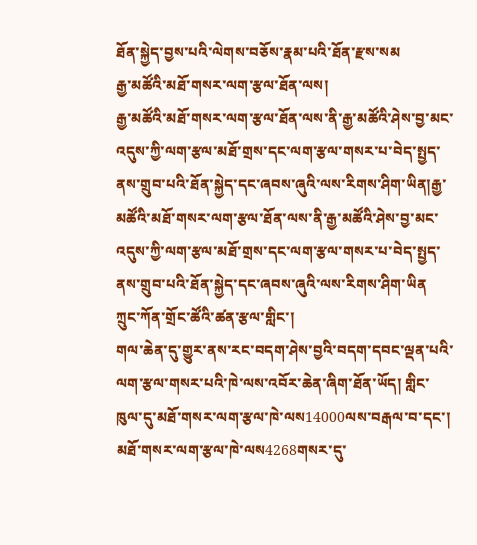ཐོན་སྐྱེད་བྱས་པའི་ལེགས་བཅོས་རྣམ་པའི་ཐོན་རྫས་སམ
རྒྱ་མཚོའི་མཐོ་གསར་ལག་རྩལ་ཐོན་ལས།
རྒྱ་མཚོའི་མཐོ་གསར་ལག་རྩལ་ཐོན་ལས་ནི་རྒྱ་མཚོའི་ཤེས་བྱ་མང་འདུས་ཀྱི་ལག་རྩལ་མཐོ་གྲས་དང་ལག་རྩལ་གསར་པ་བེད་སྤྱད་ནས་གྲུབ་པའི་ཐོན་སྐྱེད་དང་ཞབས་ཞུའི་ལས་རིགས་ཤིག་ཡིན།རྒྱ་མཚོའི་མཐོ་གསར་ལག་རྩལ་ཐོན་ལས་ནི་རྒྱ་མཚོའི་ཤེས་བྱ་མང་འདུས་ཀྱི་ལག་རྩལ་མཐོ་གྲས་དང་ལག་རྩལ་གསར་པ་བེད་སྤྱད་ནས་གྲུབ་པའི་ཐོན་སྐྱེད་དང་ཞབས་ཞུའི་ལས་རིགས་ཤིག་ཡིན
ཀྲུང་ཀོན་གྲོང་ཚོའི་ཚན་རྩལ་གླིང་།
གལ་ཆེན་དུ་གྱུར་ནས་རང་བདག་ཤེས་བྱའི་བདག་དབང་ལྡན་པའི་ལག་རྩལ་གསར་པའི་ཁེ་ལས་འབོར་ཆེན་ཞིག་ཐོན་ཡོད། གླིང་ཁུལ་དུ་མཐོ་གསར་ལག་རྩལ་ཁེ་ལས14000ལས་བརྒལ་བ་དང་། མཐོ་གསར་ལག་རྩལ་ཁེ་ལས4268གསར་དུ་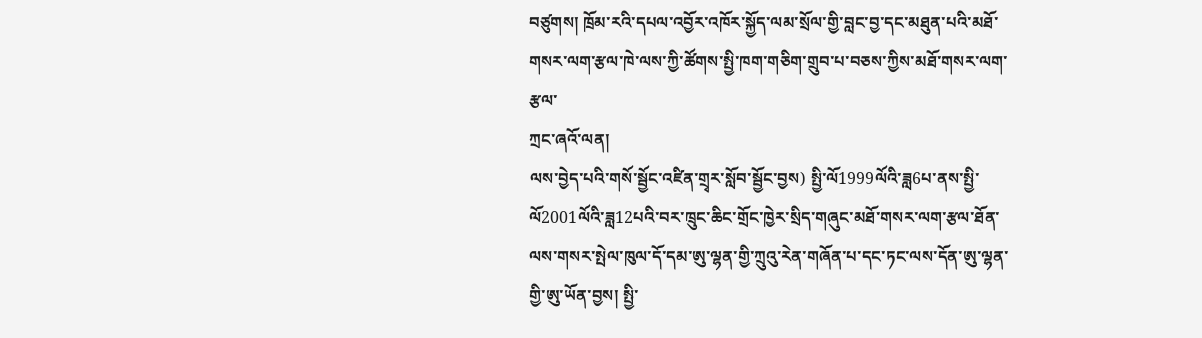བཙུགས། ཁྲོམ་རའི་དཔལ་འབྱོར་འཁོར་སྐྱོད་ལམ་སྲོལ་གྱི་བླང་བྱ་དང་མཐུན་པའི་མཐོ་གསར་ལག་རྩལ་ཁེ་ལས་ཀྱི་ཚོགས་སྤྱི་ཁག་གཅིག་གྲུབ་པ་བཅས་ཀྱིས་མཐོ་གསར་ལག་རྩལ་
ཀྲང་ཞའོ་ལན།
ལས་བྱེད་པའི་གསོ་སྦྱོང་འཛིན་གྲྭར་སློབ་སྦྱོང་བྱས) སྤྱི་ལོ1999ལོའི་ཟླ6པ་ནས་སྤྱི་ལོ2001ལོའི་ཟླ12པའི་བར་ཁྲུང་ཆིང་གྲོང་ཁྱེར་སྲིད་གཞུང་མཐོ་གསར་ལག་རྩལ་ཐོན་ལས་གསར་སྤེལ་ཁུལ་དོ་དམ་ཨུ་ལྷན་གྱི་ཀྲུའུ་རེན་གཞོན་པ་དང་ཏང་ལས་དོན་ཨུ་ལྷན་གྱི་ཨུ་ཡོན་བྱས། སྤྱི་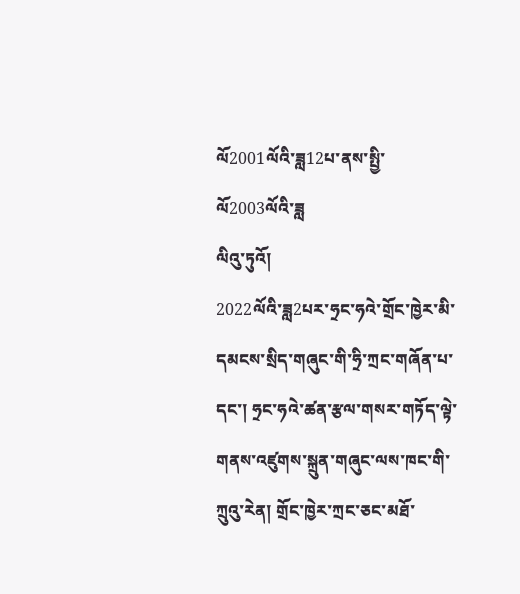ལོ2001ལོའི་ཟླ12པ་ནས་སྤྱི་ལོ2003ལོའི་ཟླ
ལིའུ་ཏུའོ།
2022ལོའི་ཟླ2པར་ཧྲང་ཧའེ་གྲོང་ཁྱེར་མི་དམངས་སྲིད་གཞུང་གི་ཧྲི་ཀྲང་གཞོན་པ་དང་། ཧྲང་ཧའེ་ཚན་རྩལ་གསར་གཏོད་ལྟེ་གནས་འཛུགས་སྐྲུན་གཞུང་ལས་ཁང་གི་ཀྲུའུ་རེན། གྲོང་ཁྱེར་ཀྲང་ཅང་མཐོ་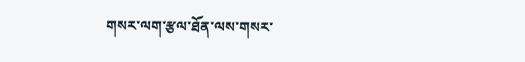གསར་ལག་རྩལ་ཐོན་ལས་གསར་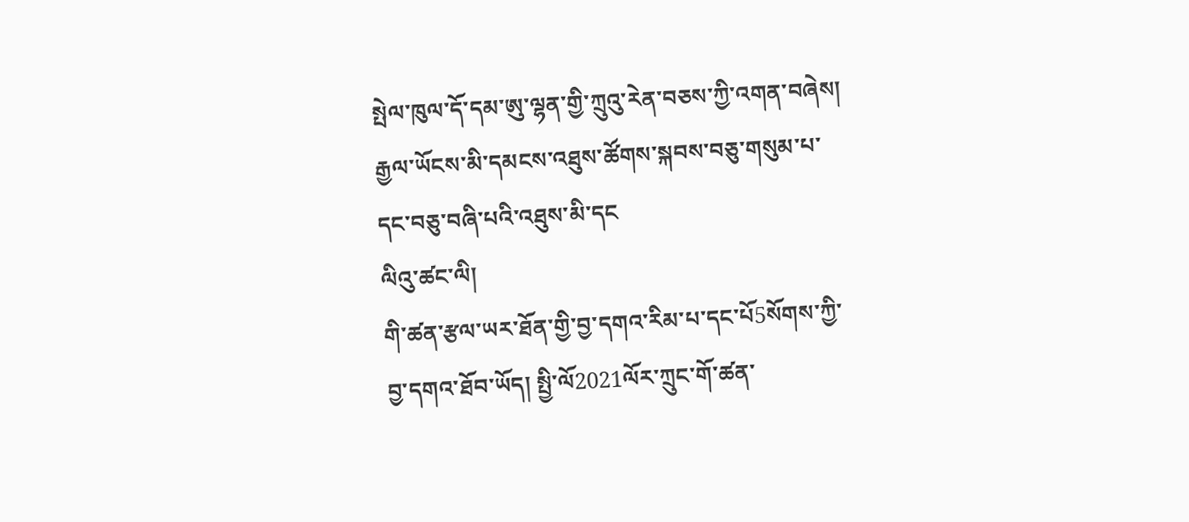སྤེལ་ཁུལ་དོ་དམ་ཨུ་ལྷན་གྱི་ཀྲུའུ་རེན་བཅས་ཀྱི་འགན་བཞེས། རྒྱལ་ཡོངས་མི་དམངས་འཐུས་ཚོགས་སྐབས་བཅུ་གསུམ་པ་དང་བཅུ་བཞི་པའི་འཐུས་མི་དང
ལིའུ་ཚང་ལི།
གི་ཚན་རྩལ་ཡར་ཐོན་གྱི་བྱ་དགའ་རིམ་པ་དང་པོ5སོགས་ཀྱི་བྱ་དགའ་ཐོབ་ཡོད། སྤྱི་ལོ2021ལོར་ཀྲུང་གོ་ཚན་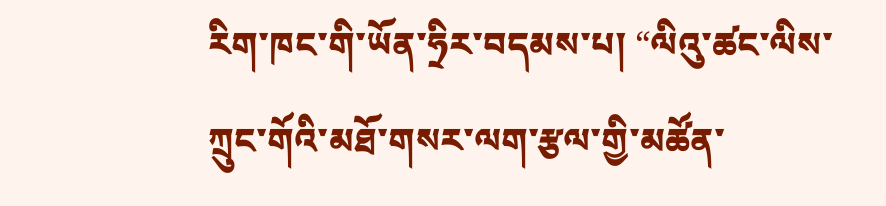རིག་ཁང་གི་ཡོན་ཧྲིར་བདམས་པ། “ལིའུ་ཚང་ལིས་ཀྲུང་གོའི་མཐོ་གསར་ལག་རྩལ་གྱི་མཚོན་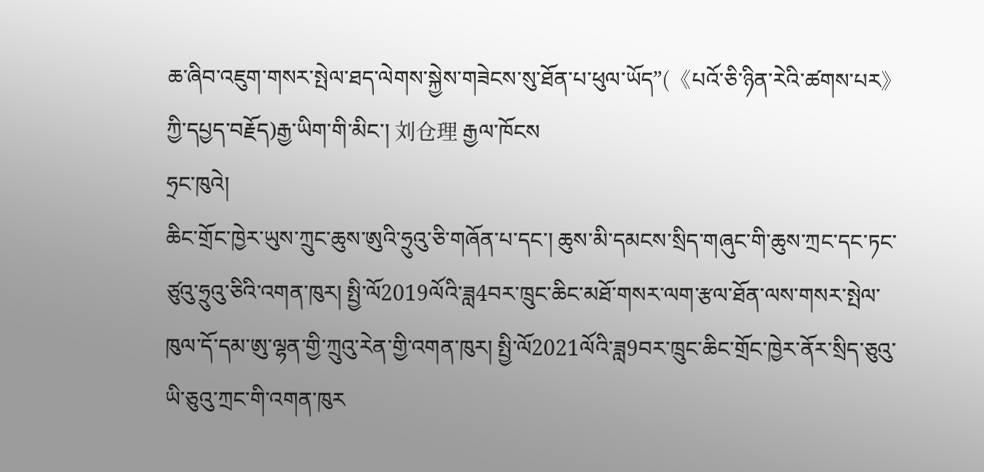ཆ་ཞིབ་འཇུག་གསར་སྤེལ་ཐད་ལེགས་སྐྱེས་གཟེངས་སུ་ཐོན་པ་ཕུལ་ཡོད”(《པའོ་ཅི་ཉིན་རེའི་ཚགས་པར》ཀྱི་དཔྱད་བརྗོད)རྒྱ་ཡིག་གི་མིང་། 刘仓理 རྒྱལ་ཁོངས
ཧྲང་ཁུའེ།
ཆིང་གྲོང་ཁྱེར་ཡུས་ཀྲུང་ཆུས་ཨུའི་ཧྲུའུ་ཅི་གཞོན་པ་དང་། ཆུས་མི་དམངས་སྲིད་གཞུང་གི་ཆུས་ཀྲང་དང་ཏང་ཙུའུ་ཧྲུའུ་ཅིའི་འགན་ཁུར། སྤྱི་ལོ2019ལོའི་ཟླ4བར་ཁྲུང་ཆིང་མཐོ་གསར་ལག་རྩལ་ཐོན་ལས་གསར་སྤེལ་ཁུལ་དོ་དམ་ཨུ་ལྷན་གྱི་ཀྲུའུ་རེན་གྱི་འགན་ཁུར། སྤྱི་ལོ2021ལོའི་ཟླ9བར་ཁྲུང་ཆིང་གྲོང་ཁྱེར་ནོར་སྲིད་ཅུའུ་ཡི་ཅུའུ་ཀྲང་གི་འགན་ཁུར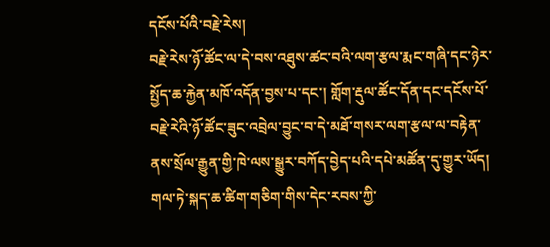དངོས་པོའི་བརྗེ་རེས།
བརྗེ་རེས་ཉོ་ཚོང་ལ་དེ་བས་འཐུས་ཚང་བའི་ལག་རྩལ་རྨང་གཞི་དང་ཉེར་སྤྱོད་ཆ་རྐྱེན་མཁོ་འདོན་བྱས་པ་དང་། གློག་རྡུལ་ཚོང་དོན་དང་དངོས་པོ་བརྗེ་རེའི་ཉོ་ཚོང་ཟུང་འབྲེལ་བྱུང་བ་དེ་མཐོ་གསར་ལག་རྩལ་ལ་བརྟེན་ནས་སྲོལ་རྒྱུན་གྱི་ཁེ་ལས་སྒྱུར་བཀོད་བྱེད་པའི་དཔེ་མཚོན་དུ་གྱུར་ཡོད། གལ་ཏེ་སྐད་ཆ་ཚིག་གཅིག་གིས་དེང་རབས་ཀྱི་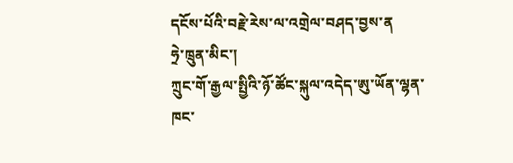དངོས་པོའི་བརྗེ་རེས་ལ་འགྲེལ་བཤད་བྱས་ན
ཧྲེ་ཁྲུན་མིང་།
ཀྲུང་གོ་རྒྱལ་སྤྱིའི་ཉོ་ཚོང་སྐུལ་འདེད་ཨུ་ཡོན་ལྷན་ཁང་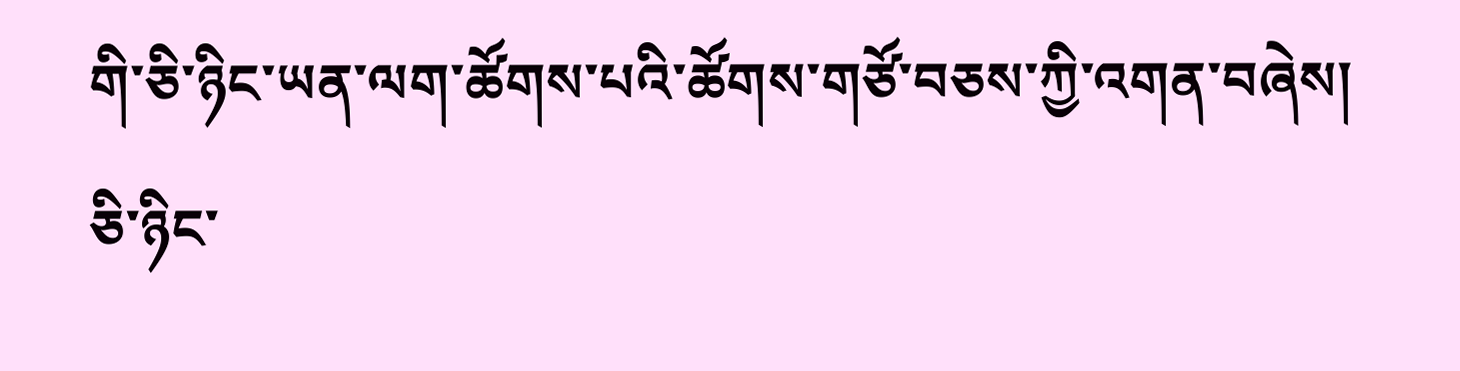གི་ཅི་ཉིང་ཡན་ལག་ཚོགས་པའི་ཚོགས་གཙོ་བཅས་ཀྱི་འགན་བཞེས། ཅི་ཉིང་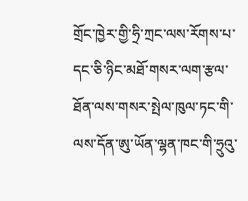གྲོང་ཁྱེར་གྱི་ཧྲི་ཀྲང་ལས་རོགས་པ་དང་ཅི་ཉིང་མཐོ་གསར་ལག་རྩལ་ཐོན་ལས་གསར་སྤེལ་ཁུལ་ཏང་གི་ལས་དོན་ཨུ་ཡོན་ལྷན་ཁང་གི་ཧྲུའུ་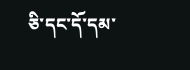ཅི་དང་དོ་དམ་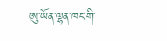ཨུ་ཡོན་ལྷན་ཁང་གི་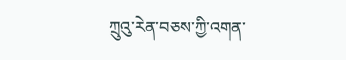ཀྲུའུ་རེན་བཅས་ཀྱི་འགན་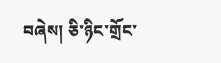བཞེས། ཅི་ཉིང་གྲོང་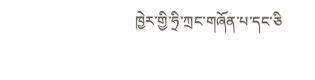ཁྱེར་གྱི་ཧྲི་ཀྲང་གཞོན་པ་དང་ཅི